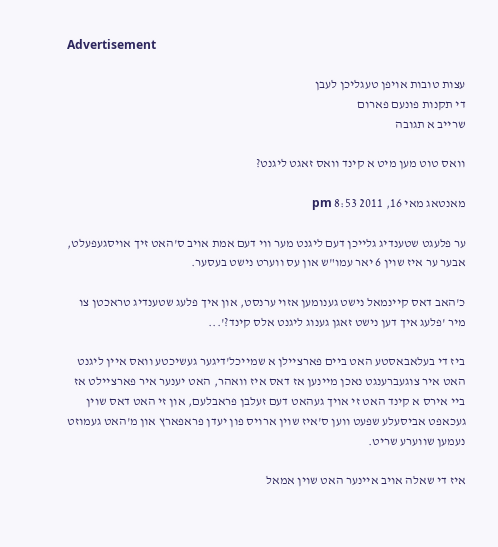Advertisement

עצות טובות אויפן טעגליכן לעבן
די תקנות פונעם פארום
שרייב א תגובה

וואס טוט מען מיט א קינד וואס זאגט ליגנט?

מאנטאג מאי 16, 2011 8:53 pm

ער פלעגט שטענדיג גלייכן דעם ליגנט מער ווי דעם אמת אויב ס'האט זיך אויסגעפעלט, אבער ער איז שוין 6 יאר עמו"ש און עס ווערט נישט בעסער.

כ'האב דאס קיינמאל נישט גענומען אזוי ערנסט, און איך פלעג שטענדיג טראכטן צו מיר 'פלעג איך דען נישט זאגן גענוג ליגנט אלס קינד?'...

ביז די בעלאבאסטע האט ביים פארציילן א שמייכל'דיגער געשיכטע וואס איין ליגנט האט איר צוגעברענגט נאכן מיינען אז דאס איז וואהר, האט יענער איר פארציילט אז ביי אירס א קינד האט זי אויך געהאט דעם זעלבן פראבלעם, און זי האט דאס שוין געכאפט אביסעלע שפעט ווען ס'איז שוין ארויס פון יעדן פראפארץ און מ'האט געמוזט נעמען שווערע שריט.

איז די שאלה אויב איינער האט שוין אמאל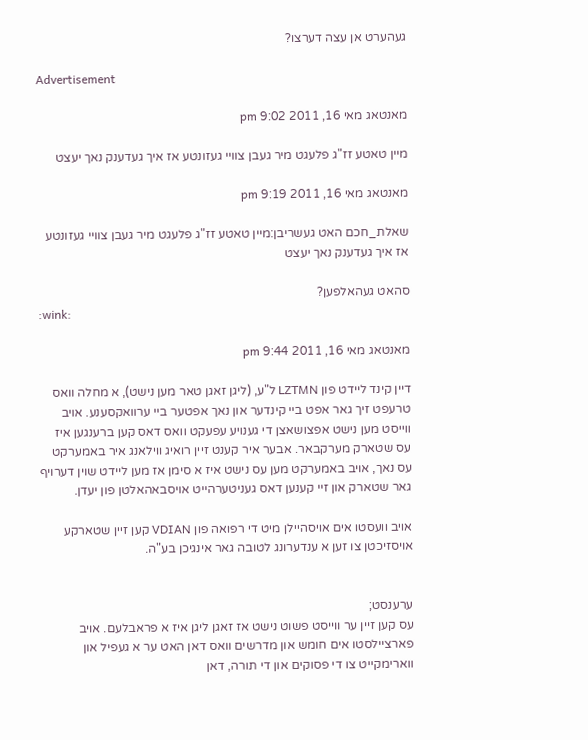געהערט אן עצה דערצו?

Advertisement

מאנטאג מאי 16, 2011 9:02 pm

מיין טאטע זז"ג פלעגט מיר געבן צוויי געזונטע אז איך געדענק נאך יעצט

מאנטאג מאי 16, 2011 9:19 pm

שאלת_חכם האט געשריבן:מיין טאטע זז"ג פלעגט מיר געבן צוויי געזונטע אז איך געדענק נאך יעצט

סהאט געהאלפען?
:wink:

מאנטאג מאי 16, 2011 9:44 pm

דיין קינד ליידט פון LZTMN ל"ע, (ליגן זאגן טאר מען נישט), א מחלה וואס טרעפט זיך גאר אפט ביי קינדער און נאך אפטער ביי ערוואקסענע. אויב ווייסט מען נישט אפצושאצן די גענויע עפעקט וואס דאס קען ברענגען איז עס שטארק מערקבאר. אבער איר קענט זיין רואיג ווילאנג איר באמערקט עס נאך, אויב באמערקט מען עס נישט איז א סימן אז מען ליידט שוין דערויף גאר שטארק און זיי קענען דאס געניטערהייט אויסבאהאלטן פון יעדן.

אויב וועסטו אים אויסהיילן מיט די רפואה פון VDIAN קען זיין שטארקע אויסזיכטן צו זען א ענדערונג לטובה גאר אינגיכן בע"ה.


ערענסט;
עס קען זיין ער ווייסט פשוט נישט אז זאגן ליגן איז א פראבלעם. אויב פארציילסטו אים חומש און מדרשים וואס דאן האט ער א געפיל און ווארימקייט צו די פסוקים און די תורה, דאן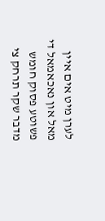לערן מיט אים איין מאל און נאכאמאל די פשוטע פסוק חומש מדבר שקר תרחק צי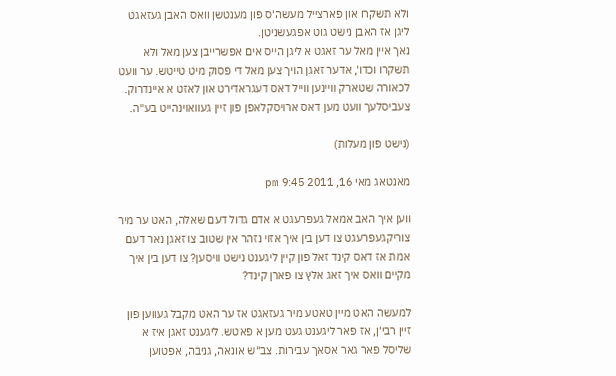ולא תשקרו און פארצייל מעשה'ס פון מענטשן וואס האבן געזאגט ליגן אז האבן נישט גוט אפגעשניטן.
נאך איין מאל ער זאגט א ליגן הייס אים אפשרייבן צען מאל ולא תשקרו וכדו', אדער זאגן הויך צען מאל די פסוק מיט טייטש. ער וועט לכאורה שטארק וויינען ווייל דאס דעגראדירט און לאזט א איינדרוק.
צעביסלעך וועט מען דאס ארויסקלאפן פון זיין געוואוינהייט בע"ה.

(נישט פון מעלות)

מאנטאג מאי 16, 2011 9:45 pm

ווען איך האב אמאל געפרעגט א אדם גדול דעם שאלה, האט ער מיר צוריקגעפרעגט צו דען בין איך אזוי נזהר אין שטוב צו זאגן נאר דעם אמת אז דאס קינד זאל פון קיין ליגענט נישט וויסען? צו דען בין איך מקיים וואס איך זאג אלץ צו פארן קינד?

למעשה האט מיין טאטע מיר געזאגט אז ער האט מקבל געווען פון זיין רבי'ן, אז פאר ליגענט געט מען א פאטש. ליגענט זאגן איז א שליסל פאר גאר אסאך עבירות. צב"ש אונאה, גניבה, אפטוען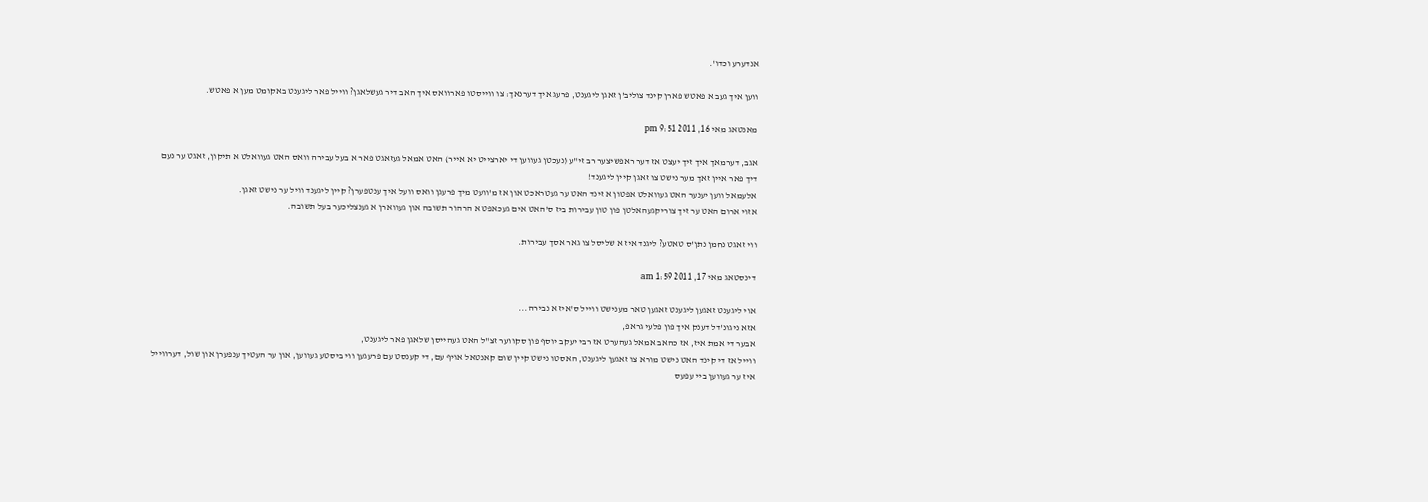אנדערע וכדו'.

ווען איך געב א פאטש פארן קינד צוליב'ן זאגן ליגענט, פרעג איך דערנאך: צו ווייסטו פארוואס איך האב דיר געשלאגן? ווייל פאר ליגענט באקומט מען א פאטש.

מאנטאג מאי 16, 2011 9:51 pm

אגב, דערמאך איך זיך יעצט אז דער ראפשיצער רב זי"ע (נעכטן געווען די יארצייט יא אייר) האט אמאל געזאגט פאר א בעל עבירה וואס האט געוואלט א תיקון, זאגט ער נעם דיך פאר איין זאך מער נישט צו זאגן קיין ליגענד!
אלעמאל ווען יענער האט געוואלט אפטון א זינד האט ער געטראכט און אז מ'וועט מיך פרעגן וואס וועל איך ענטפערן? קיין ליגענד וויל ער נישט זאגן.
אזוי ארום האט ער זיך צוריקגעהאלטן פון טון עבירות ביז ס'האט אים געכאפט א הרהור תשובה און געווארן א גענצליכער בעל תשובה.

ווי זאגט נחמן נתן'ס טאטע? ליגנד איז א שליסל צו גאר אסך עבירות.

דינסטאג מאי 17, 2011 1:59 am

אוי ליגענט זאגען ליגענט זאגען טאר מענישט ווייל ס'איז א נבירה...
אזא ניגונ'דל דענק איך פון פלעי גראפ,
אבער די אמת איז, אז כהאב אמאל געהערט אז רבי יעקב יוסף פון סקווער זצ"ל האט געהייסן שלאגן פאר ליגענט,
ווייל אז די קינד האט נישט מורא צו זאגען ליגענט, האסטו נישט קיין שום קאנטאל אויף עם, די קענסט עם פרעגען ווי ביסטע געווען, און ער העטיך ענפערן און שול, דערווייל איז ער געווען ביי עפעס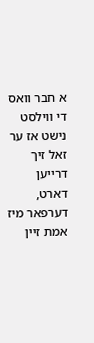א חבר וואס די ווילסט נישט אז ער זאל זיך דרייען דארט, דערפאר מיז אמת זיין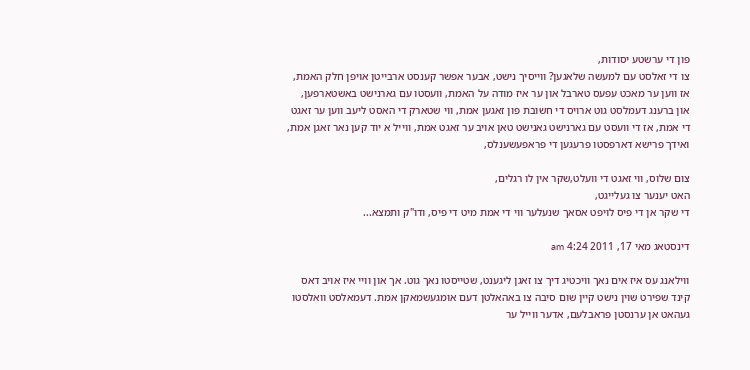פון די ערשטע יסודות,
צו די זאלסט עם למעשה שלאגען? ווייסיך נישט, אבער אפשר קענסט ארבייטן אויפן חלק האמת, אז ווען ער מאכט עפעס טארבל און ער איז מודה על האמת, וועסטו עם גארנישט באשטארפען,
און ברענג דעמלסט גוט ארויס די חשובת פון זאגען אמת, ווי שטארק די האסט ליעב ווען ער זאגט די אמת, אז די וועסט עם גארנישט גאנישט טאן אויב ער זאגט אמת, ווייל א יוד קען נאר זאגן אמת,
ואידך פרישא דארפסטו פרעגען די פראפעשענלס,

צום שלוס, ווי זאגט די וועלט,שקר אין לו רגלים,
האט יענער צו געלייגט,
די שקר אן די פיס לויפט אסאך שנעלער ווי די אמת מיט די פיס, ודו"ק ותמצא...

דינסטאג מאי 17, 2011 4:24 am

ווילאנג עס איז אים נאך וויכטיג דיך צו זאגן ליגענט, שטייסטו נאך גוט. אך און וויי איז אויב דאס קינד שפירט שוין נישט קיין שום סיבה צו באהאלטן דעם אומגעשמאקן אמת. דעמאלסט וואלסטו געהאט אן ערנסטן פראבלעם, אדער ווייל ער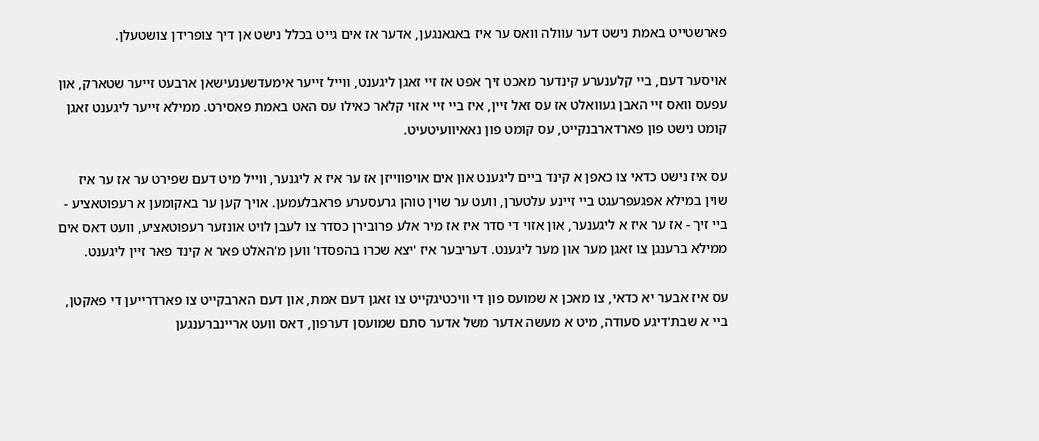פארשטייט באמת נישט דער עוולה וואס ער איז באגאנגען, אדער אז אים גייט בכלל נישט אן דיך צופרידן צושטעלן.

אויסער דעם, ביי קלענערע קינדער מאכט זיך אפט אז זיי זאגן ליגענט, ווייל זייער אימעדשענעישאן ארבעט זייער שטארק, און עפעס וואס זיי האבן געוואלט אז עס זאל זיין, איז ביי זיי אזוי קלאר כאילו עס האט באמת פאסירט. ממילא זייער ליגענט זאגן קומט נישט פון פארדארבנקייט, עס קומט פון נאאיוועיטעיט.

עס איז נישט כדאי צו כאפן א קינד ביים ליגענט און אים אויפווייזן אז ער איז א ליגנער, ווייל מיט דעם שפירט ער אז ער איז שוין במילא אפגעפרעגט ביי זיינע עלטערן, וועט ער שוין טוהן גרעסערע פראבלעמען. אויך קען ער באקומען א רעפוטאציע - ביי זיך - אז ער איז א ליגענער, און אזוי די סדר איז אז מיר אלע פרובירן כסדר צו לעבן לויט אונזער רעפוטאציע, וועט דאס אים ממילא ברענגן צו זאגן מער און מער ליגענט. דעריבער איז 'יצא שכרו בהפסדו' ווען מ'האלט פאר א קינד פאר זיין ליגענט.

עס איז אבער יא כדאי, צו מאכן א שמועס פון די וויכטיגקייט צו זאגן דעם אמת, און דעם הארבקייט צו פארדרייען די פאקטן, ביי א שבת'דיגע סעודה, מיט א מעשה אדער משל אדער סתם שמועסן דערפון, דאס וועט אריינברענגען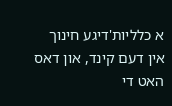א כלליות'דיגע חינוך אין דעם קינד, און דאס האט די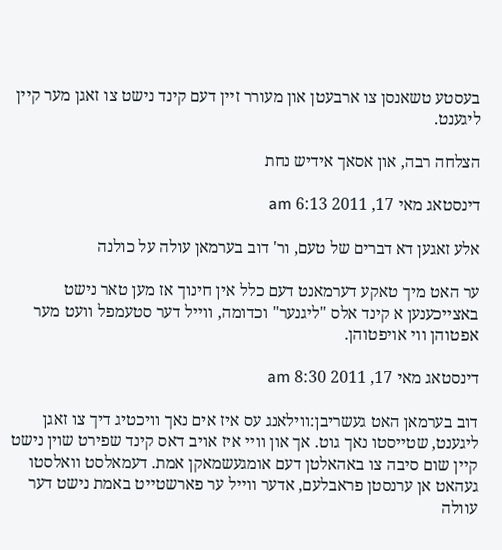בעסטע טשאנסן צו ארבעטן און מעורר זיין דעם קינד נישט צו זאגן מער קיין ליגענט.

הצלחה רבה, און אסאך אידיש נחת

דינסטאג מאי 17, 2011 6:13 am

אלע זאגען דא דברים של טעם, ור' דוב בערמאן עולה על כולנה

ער האט מיך טאקע דערמאנט דעם כלל אין חינוך אז מען טאר נישט באצייכענען א קינד אלס "ליגנער" וכדומה, ווייל דער סטעמפל וועט מער אפטוהן ווי אויפטוהן.

דינסטאג מאי 17, 2011 8:30 am

דוב בערמאן האט געשריבן:ווילאנג עס איז אים נאך וויכטיג דיך צו זאגן ליגענט, שטייסטו נאך גוט. אך און וויי איז אויב דאס קינד שפירט שוין נישט קיין שום סיבה צו באהאלטן דעם אומגעשמאקן אמת. דעמאלסט וואלסטו געהאט אן ערנסטן פראבלעם, אדער ווייל ער פארשטייט באמת נישט דער עוולה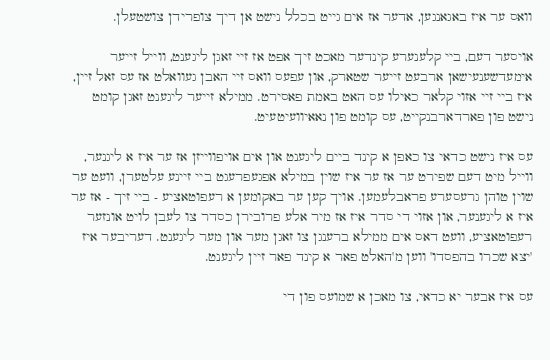וואס ער איז באגאנגען, אדער אז אים גייט בכלל נישט אן דיך צופרידן צושטעלן.

אויסער דעם, ביי קלענערע קינדער מאכט זיך אפט אז זיי זאגן ליגענט, ווייל זייער אימעדשענעישאן ארבעט זייער שטארק, און עפעס וואס זיי האבן געוואלט אז עס זאל זיין, איז ביי זיי אזוי קלאר כאילו עס האט באמת פאסירט. ממילא זייער ליגענט זאגן קומט נישט פון פארדארבנקייט, עס קומט פון נאאיוועיטעיט.

עס איז נישט כדאי צו כאפן א קינד ביים ליגענט און אים אויפווייזן אז ער איז א ליגנער, ווייל מיט דעם שפירט ער אז ער איז שוין במילא אפגעפרעגט ביי זיינע עלטערן, וועט ער שוין טוהן גרעסערע פראבלעמען. אויך קען ער באקומען א רעפוטאציע - ביי זיך - אז ער איז א ליגענער, און אזוי די סדר איז אז מיר אלע פרובירן כסדר צו לעבן לויט אונזער רעפוטאציע, וועט דאס אים ממילא ברענגן צו זאגן מער און מער ליגענט. דעריבער איז 'יצא שכרו בהפסדו' ווען מ'האלט פאר א קינד פאר זיין ליגענט.

עס איז אבער יא כדאי, צו מאכן א שמועס פון די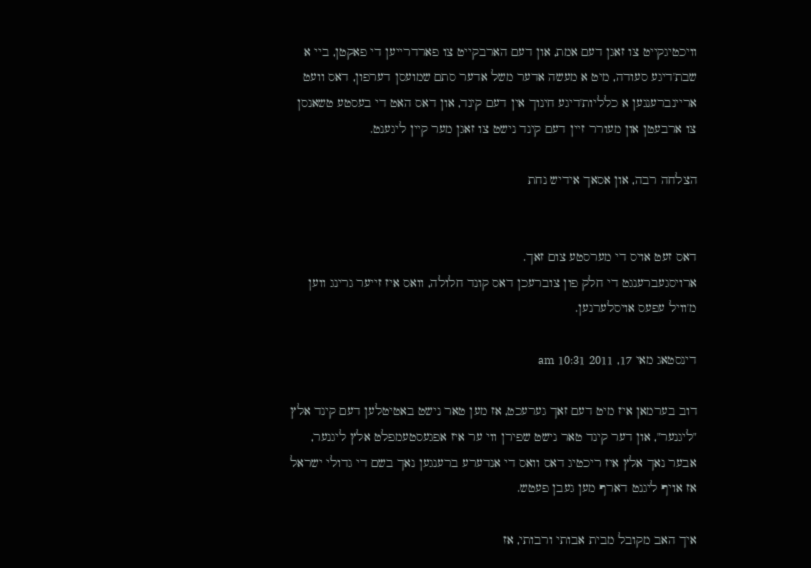וויכטיגקייט צו זאגן דעם אמת, און דעם הארבקייט צו פארדרייען די פאקטן, ביי א שבת'דיגע סעודה, מיט א מעשה אדער משל אדער סתם שמועסן דערפון, דאס וועט אריינברענגען א כלליות'דיגע חינוך אין דעם קינד, און דאס האט די בעסטע טשאנסן צו ארבעטן און מעורר זיין דעם קינד נישט צו זאגן מער קיין ליגענט.

הצלחה רבה, און אסאך אידיש נחת


דאס זעט אויס די מערסטע צום זאך.
ארויסגעברענגט די חלק פון צוברעכן דאס קונד חלולה, וואס איז זייער גרינג ווען מ'וויל עפעס אויסלערנען.

דינסטאג מאי 17, 2011 10:31 am

דוב בערמאן איז מיט דעם זאך גערעכט, אז מען טאר נישט באטיטלען דעם קינד אלץ "ליגנער", און דער קינד טאר נישט שפירן ווי ער איז אפגעסטעמפלט אלץ ליגנער, אבער נאך אלץ איז ריכטיג דאס וואס די אנדערע ברענגען נאך בשם די גדולי ישראל אז אויף ליגנט דארף מען געבן פעטש.

איך האב מקובל מבית אבותי ורבותי, אז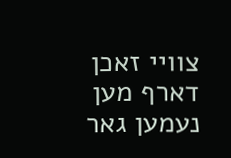צוויי זאכן דארף מען נעמען גאר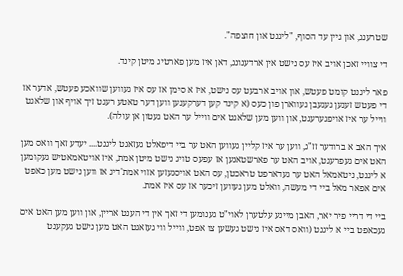שטרענג, און גיין עד הסוף, "ליגנט און חוצפה".

די צוויי זאכן אויב איז עס נישט אין ארדענונג, דאן איז מען פארטיג מיטן קינד.

פאר ליגנט קומט פעטש, און אויב ארבעט עס נישט, איז א סימן אז עס איז געווען שוואכע פעטש, אדער אז די פעטש זענען געגעבן געווארן פון כעס (א קינד קען דערקענען ווען דער טאטע רעגט זיך אויף און שלאגט ווייל ער איז אויפגערעגט, און ווען מען שלאגט אים ווייל ער האט געטון אן עולה).

איך האב א ברודער זז"ג, ווען ער איז קליין געווען האט ער ביי דיפאלט געזאגט ליגנט.... יעדע זאך וואס מען האט אים געפרעגט, אויב האט ער פארשטאנען אז עפעס טויג נישט מיטן אמת, איז אויטאמאטיש געקומען א ליגנט, ניטאמאל האט ער געדארפט טראכטן, עס האט אויסגעזען אזוי אמת'דיג אז ווען נישט מען כאפט אים אפאר מאל ביי די מעשה, וואלט מען געווען זיכער אז עס איז אמת.

ביי די דריי פיר יאר, האבן מיינע עלטערן לאוי"ט גענומען די זאך אין די הענט אריין, און ווען מען האט אים געכאפט ביי א ליגנט (וואס דאס איז נישט געשען צו אפט, ווייל ווי געזאגט האט מען נישט געקענט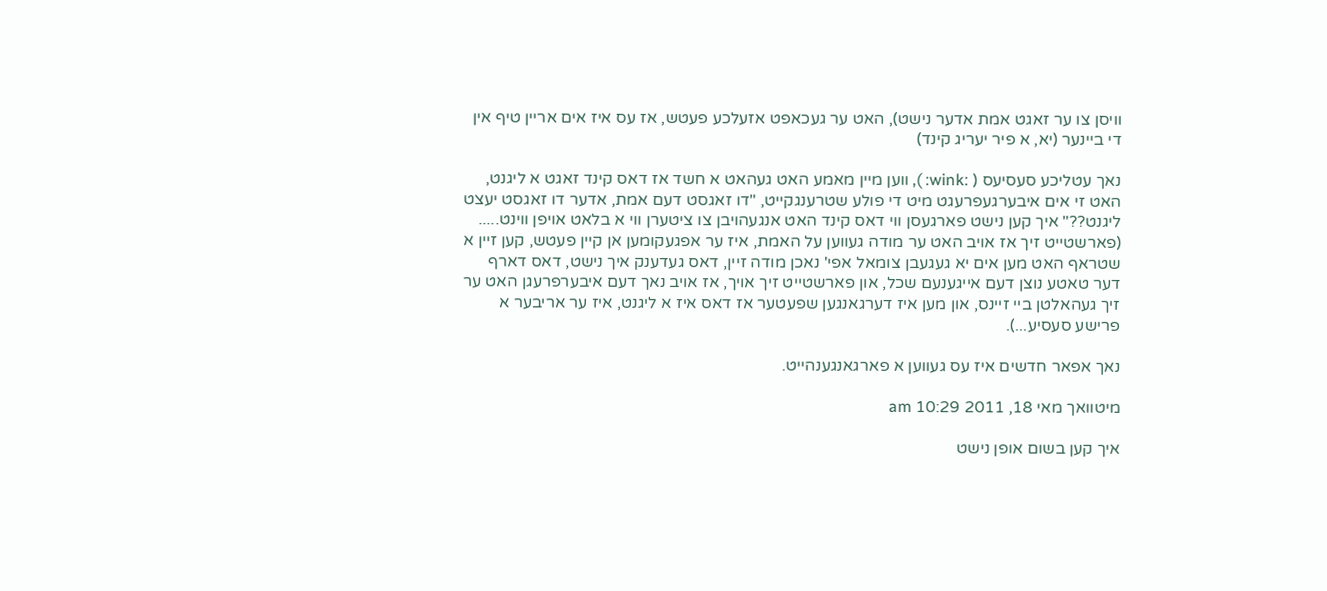וויסן צו ער זאגט אמת אדער נישט), האט ער געכאפט אזעלכע פעטש, אז עס איז אים אריין טיף אין די ביינער (יא, א פיר יעריג קינד)

נאך עטליכע סעסיעס ( :wink: ), ווען מיין מאמע האט געהאט א חשד אז דאס קינד זאגט א ליגנט, האט זי אים איבערגעפרעגט מיט די פולע שטרענגקייט, "דו זאגסט דעם אמת, אדער דו זאגסט יעצט ליגנט??" איך קען נישט פארגעסן ווי דאס קינד האט אנגעהויבן צו ציטערן ווי א בלאט אויפן ווינט..... (פארשטייט זיך אז אויב האט ער מודה געווען על האמת, איז ער אפגעקומען אן קיין פעטש, קען זיין א שטראף האט מען אים יא געגעבן צומאל אפי' נאכן מודה זיין, דאס געדענק איך נישט, דאס דארף דער טאטע נוצן דעם אייגענעם שכל, און פארשטייט זיך אויך, אז אויב נאך דעם איבערפרעגן האט ער זיך געהאלטן ביי זיינס, און מען איז דערגאנגען שפעטער אז דאס איז א ליגנט, איז ער אריבער א פרישע סעסיע...).

נאך אפאר חדשים איז עס געווען א פארגאנגענהייט.

מיטוואך מאי 18, 2011 10:29 am

איך קען בשום אופן נישט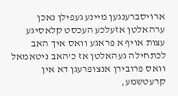ארויסברענגען מיינע געפילן נאכן ערהאלטן אזעלכע העכסט קלאסיגע עצות אויף א פראגע וואס איך האב לכתחילה געהאלטן אז כ'האב ניטאמאל וואס פרובירן אנצופרעגן דא אין קרעטשמע,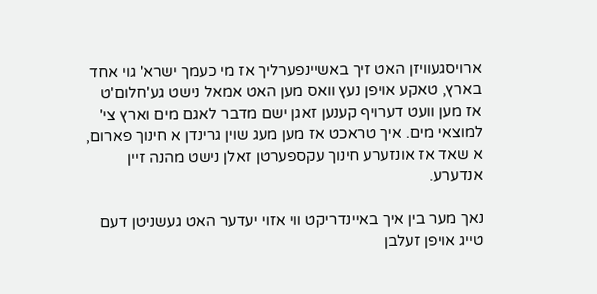ארויסגעוויזן האט זיך באשיינפערליך אז מי כעמך ישרא' גוי אחד בארץ, טאקע אויפן נעץ וואס מען האט אמאל נישט גע'חלום'ט אז מען וועט דערויף קענען זאגן ישם מדבר לאגם מים וארץ צי' למוצאי מים. איך טראכט אז מען מעג שוין גרינדן א חינוך פארום, א שאד אז אונזערע חינוך עקספערטן זאלן נישט מהנה זיין אנדערע.

נאך מער בין איך באיינדריקט ווי אזוי יעדער האט געשניטן דעם טייג אויפן זעלבן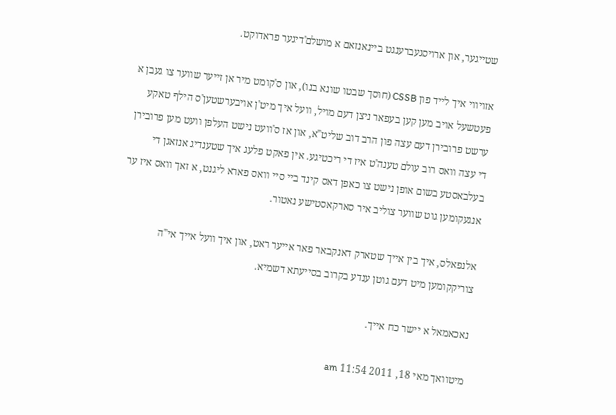שטייגער, און ארויסגעברענגט ביינאנזאם א מושלם'דיגער פראדוקט.

אזויווי איך לייד פון CSSB (חוסך שבטו שונא בנו), און ס'קומט מיר אן זייער שווער צו געבן א פעטשעל אויב מען קען בעפאר ניצן דעם מויל, וועל איך מיט'ן אויבערשטען'ס הילף טאקע ערשט פרובירן דעם עצה פון הרב דוב שליט"א, און אז ס'וועט נישט העלפן וועט מען פרובירן די עצה וואס רוב עולם טענה'ט איז די ריכטיגע. אין פאקט פלעג איך שטענדיג אנזאגן די בעלבאסטע בשום אופן נישט צו כאפן דאס קינד ביי סיי וואס פארא ליגנט, א זאך וואס איז ער אנגעקומען גוט שווער צוליב איר סארקאסטישע נאטור.

אלנפאלס, איך בין אייך שטארק דאנקבאר פאר אייער ראט, און איך וועל אייך אי"ה צוריקקומען מיט דעם גוטן ענדע בקרוב בסייעתא דשמיא.

נאכאמאל א יישר כח אייך.

מיטוואך מאי 18, 2011 11:54 am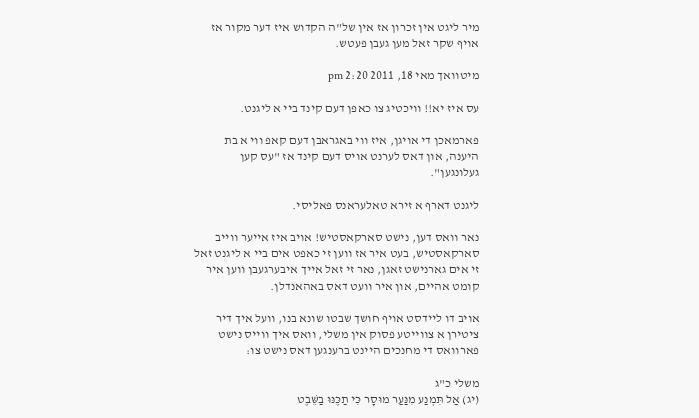מיר ליגט אין זכרון אז אין של"ה הקדוש איז דער מקור אז אויף שקר זאל מען געבן פעטש.

מיטוואך מאי 18, 2011 2:20 pm

עס איז יא!! וויכטיג צו כאפן דעם קינד ביי א ליגנט.

פארמאכן די אויגן, איז ווי באגראבן דעם קאפ ווי א בת היענה, און דאס לערנט אויס דעם קינד אז "עס קען געלונגען".

ליגנט דארף א זירא טאלעראנס פאליסי.

נאר וואס דען, נישט סארקאסטיש! אויב איז אייער ווייב סארקאסטיש, בעט איר אז ווען זי כאפט אים ביי א ליגנט זאל זי אים גארנישט זאגן, נאר זי זאל אייך איבערגעבן ווען איר קומט אהיים, און איר וועט דאס באהאנדלן.

אויב דו ליידסט אויף חושך שבטו שונא בנו, וועל איך דיר ציטירן א צווייטע פסוק אין משלי, וואס איך ווייס נישט פארוואס די מחנכים היינט ברענגען דאס נישט צו:

משלי כ"ג
(יג) אַל תִּמְנַע מִנַּעַר מוּסָר כִּי תַכֶּנּוּ בַשֵּׁבֶט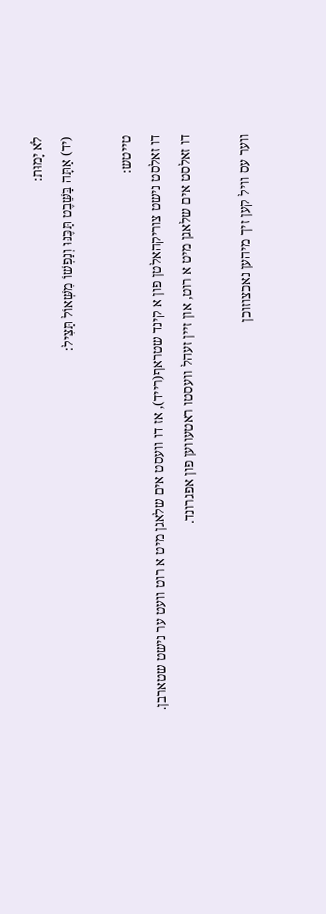לֹא יָמוּת:
(יד) אַתָּה בַּשֵּׁבֶט תַּכֶּנּוּ וְנַפְשׁוֹ מִשְּׁאוֹל תַּצִּיל:

טייטש:
דו זאלסט נישט צוריקהאלטן פון א קינד שטראף(רייד), אז דו וועסט אים שלאגן מיט א רוט וועט ער נישט שטארבן.
דו זאלסט אים שלאגן מיט א רוט, און זיין זעהל וועסטו ראטעווען פון אפגרונד.

ווער עס וויל קען זיך מיהען נאכצוזוכן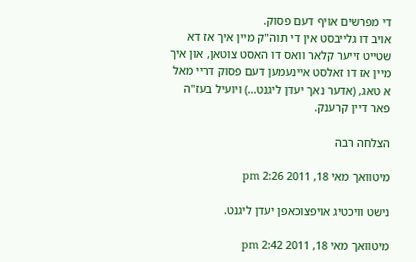די מפרשים אויף דעם פסוק.
אויב דו גלייבסט אין די תוה"ק מיין איך אז דא שטייט זייער קלאר וואס דו האסט צוטאן, און איך מיין אז דו זאלסט איינעמען דעם פסוק דריי מאל א טאג, (אדער נאך יעדן ליגנט...) ויועיל בעז"ה פאר דיין קרענק.

הצלחה רבה

מיטוואך מאי 18, 2011 2:26 pm

נישט וויכטיג אויפצוכאפן יעדן ליגנט.

מיטוואך מאי 18, 2011 2:42 pm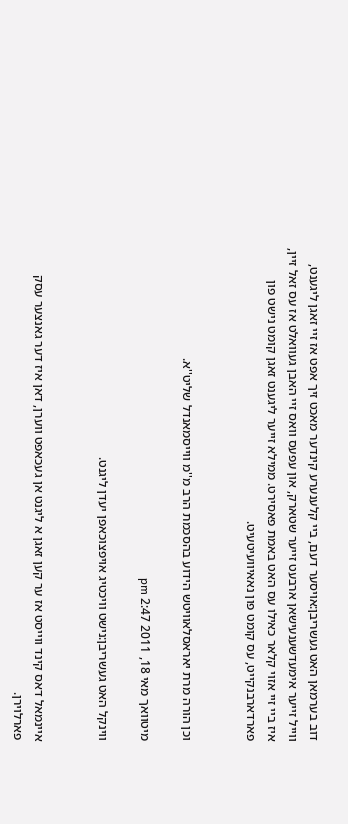דוב בערמאן האט געשריבן:אויסער דעם, ביי קלענערע קינדער מאכט זיך אפט אז זיי זאגן ליגענט, ווייל זייער אימעדשענעישאן ארבעט זייער שטארק, און עפעס וואס זיי האבן געוואלט אז עס זאל זיין, איז ביי זיי אזוי קלאר כאילו עס האט באמת פאסירט. ממילא זייער ליגענט זאגן קומט נישט פון פארדארבנקייט, עס קומט פון נאאיוועיטעיט.


וכן הורה מרת יאראסלאוויטש הידוע בהסכמת הרב מ''מ ווייסמאנדל שליט''א.

מיטוואך מאי 18, 2011 2:47 pm

ווינקל האט געשריבן:נישט וויכטיג אויפצוכאפן יעדן ליגנט.


איינמאל דאס קינד ווייסט אז ער קען זאגן א ליגנט אן געכאפט ווערן, דאן איז דער גאנצער עסק פארלוירן.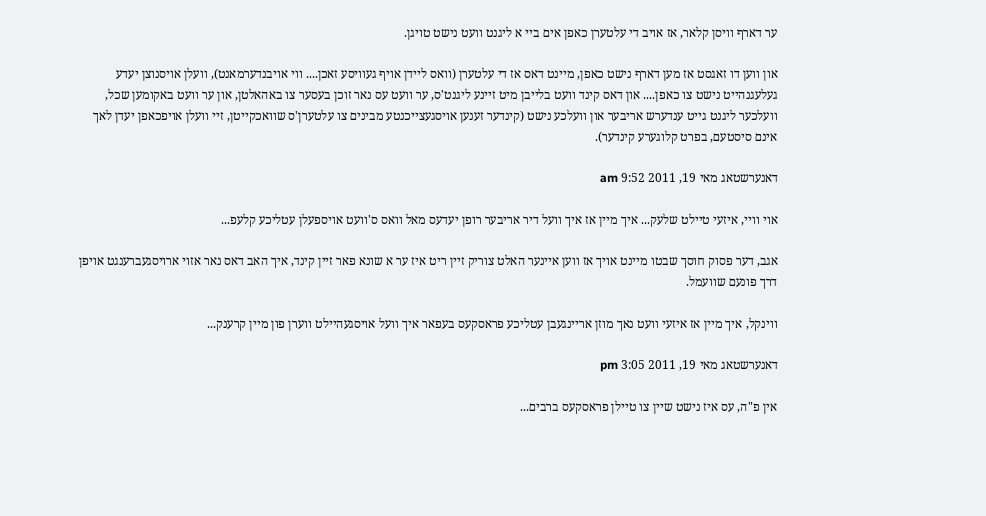ער דארף וויסן קלאר, אז אויב די עלטערן כאפן אים ביי א ליגנט וועט נישט טויגן.

און ווען דו זאגסט אז מען דארף נישט כאפן, מיינט דאס אז די עלטערן (וואס ליידן אויף געוויסע זאכן.... ווי אויבנדערמאנט), וועלן אויסנוצן יעדע געלעגנהייט נישט צו כאפן.... און דאס קינד וועט בלייבן מיט זיינע ליגנט'ס, ער וועט עס נאר זוכן בעסער צו באהאלטן, און ער וועט באקומען שכל, וועלכער ליגנט גייט ענדערש אריבער און וועלכע נישט (קינדער זענען אויסגעצייכנטע מבינים צו עלטערן'ס שוואכקייטן, זיי וועלן אויפכאפן יעדן לאך אינם סיסטעם, בפרט קלוגערע קינדער).

דאנערשטאג מאי 19, 2011 9:52 am

אוי וויי, איזעי טיילט שלעק... איך מיין אז איך וועל דיר אריבער רופן יעדעס מאל וואס ס'וועט אויספעלן עטליכע קלעפ...

אגב, דער פסוק חוסך שבטו מיינט אויך אז ווען איינער האלט צוריק זיין ריט איז ער א שונא פאר זיין קינד, איך האב דאס נאר אזוי ארויסגעברענגט אויפן דרך פונעם שוועמל.

ווינקל, איך מיין אז איזעי וועט נאך מוזן אריינגעבן עטליכע פראסקעס בעפאר איך וועל אויסגעהיילט ווערן פון מיין קרענק...

דאנערשטאג מאי 19, 2011 3:05 pm

אין פ"ה, עס איז נישט שיין צו טיילן פראסקעס ברבים...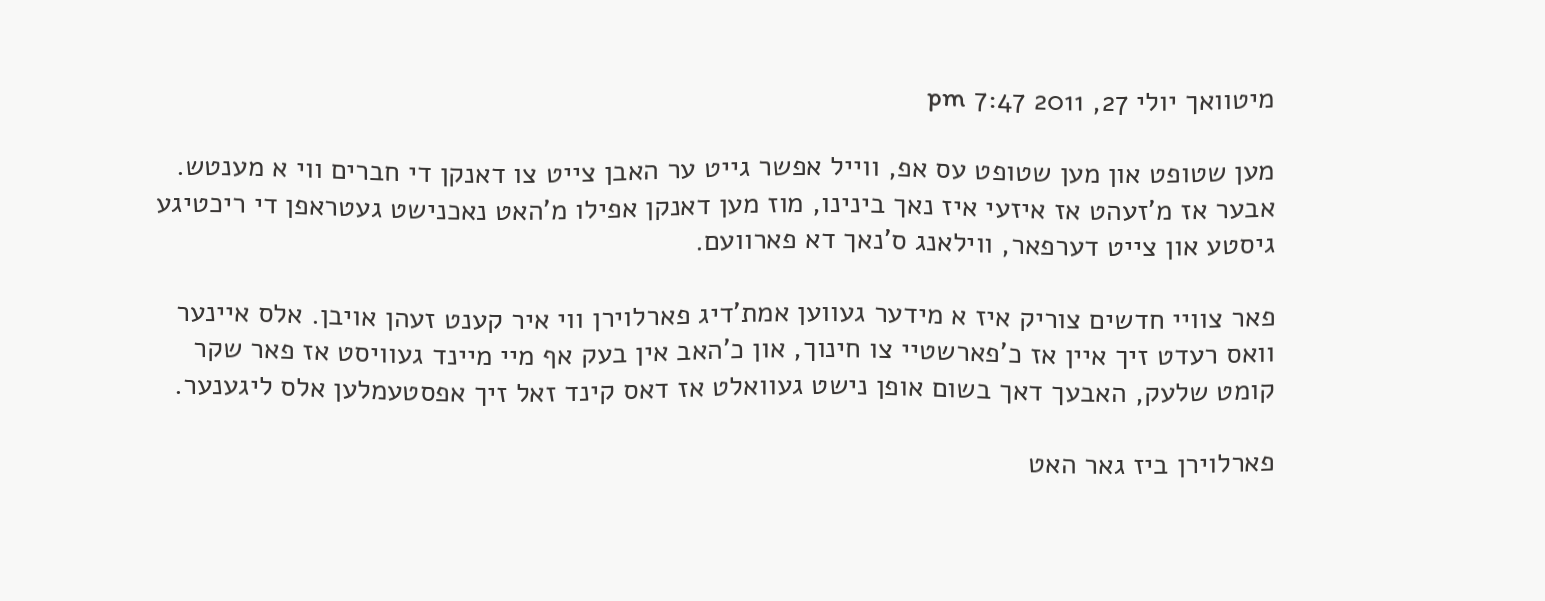מיטוואך יולי 27, 2011 7:47 pm

מען שטופט און מען שטופט עס אפ, ווייל אפשר גייט ער האבן צייט צו דאנקן די חברים ווי א מענטש. אבער אז מ'זעהט אז איזעי איז נאך בינינו, מוז מען דאנקן אפילו מ'האט נאכנישט געטראפן די ריכטיגע גיסטע און צייט דערפאר, ווילאנג ס'נאך דא פארוועם.

פאר צוויי חדשים צוריק איז א מידער געווען אמת'דיג פארלוירן ווי איר קענט זעהן אויבן. אלס איינער וואס רעדט זיך איין אז כ'פארשטיי צו חינוך, און כ'האב אין בעק אף מיי מיינד געוויסט אז פאר שקר קומט שלעק, האבעך דאך בשום אופן נישט געוואלט אז דאס קינד זאל זיך אפסטעמלען אלס ליגענער.

פארלוירן ביז גאר האט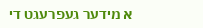א מידער געפרעגט די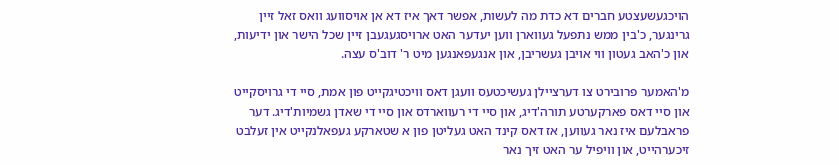הויכגעשעצטע חברים דא כדת מה לעשות, אפשר דאך איז דא אן אויסוועג וואס זאל זיין גרינגער, כ'בין ממש נתפעל געווארן ווען יעדער האט ארויסגעגעבן זיין שכל הישר און ידיעות, און כ'האב געטון ווי אויבן געשריבן, און אנגעפאנגען מיט ר' דוב'ס עצה.

מ'האמער פרובירט צו דערציילן געשיכטעס וועגן דאס וויכטיגקייט פון אמת, סיי די גרויסקייט און סיי דאס פארקערטע תורה'דיג, און סיי די רעווארדס און סיי די שאדן גשמיות'דיג. דער פראבלעם איז נאר געווען, אז דאס קינד האט געליטן פון א שטארקע געפאלנקייט אין זעלבט זיכערהייט, און וויפיל ער האט זיך נאר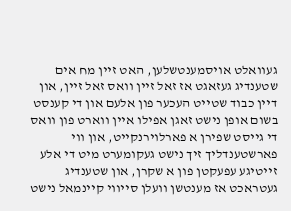געוואלט אויסמענטשלען, האט זיין מח אים שטענדיג געזאגט אז זאל זיין וואס זאל זיין, און דיין כבוד שטייט העכער פון אלעם און די קענסט בשום אופן נישט זאגן אפילו איין ווארט פון וואס די גייסט שפירן א פארלוירנקייט, און ווי פארשטענדליך זיך נישט געקומערט מיט די אלע זייטיגע עפעקטן פון א שקרן, און שטענדיג געטראכט אז מענטשן וועלן סייווי קיינמאל נישט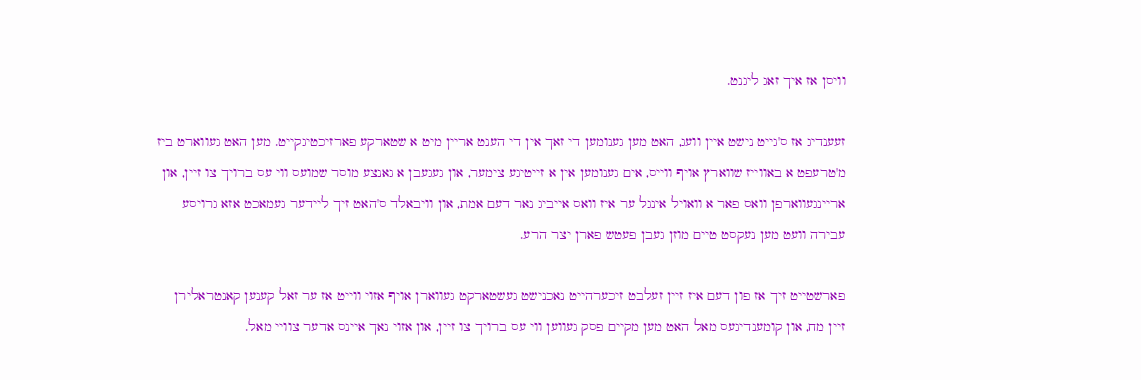וויסן אז איך זאג ליגנט.

זעענדיג אז ס'גייט נישט איין וועג, האט מען גענומען די זאך אין די הענט אריין מיט א שטארקע פארזיכטיגקייט. מען האט געווארט ביז מ'טרעפט א באווייז שווארץ אויף ווייס, אים גענומען אין א זייטיגע צימער, און געגעבן א גאנצע מוסר שמועס ווי עס ברויך צו זיין, און אריינגעווארפן וואס פאר א וואויל אינגל ער איז וואס אייביג נאר דעם אמת, און וויבאלד ס'האט זיך ליידער געמאכט אזא גרויסע עבירה וועט מען נעקסט טיים מוזן געבן פעטש פארן יצר הרע.

פארשטייט זיך אז פון דעם איז זיין זעלבט זיכערהייט נאכנישט געשטארקט געווארן אויף אזוי ווייט אז ער זאל קענען קאנטראלירן זיין מח, און קומענדיגעס מאל האט מען מקיים פסק געווען ווי עס ברויך צו זיין, און אזוי נאך איינס אדער צוויי מאל.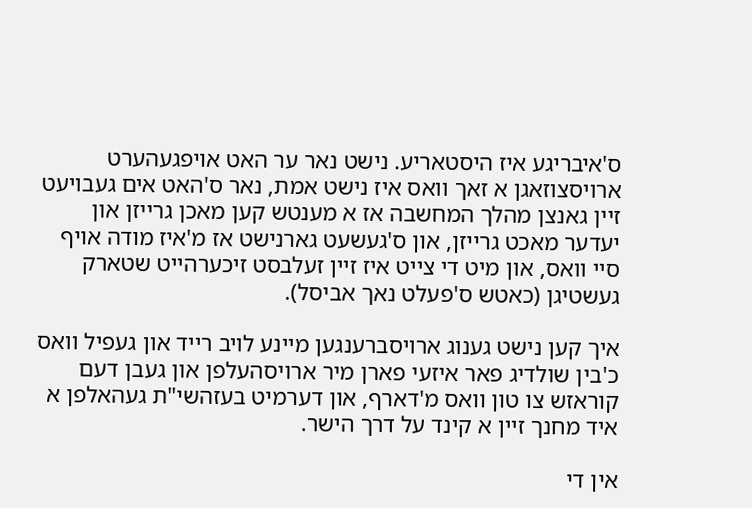ס'איבריגע איז היסטאריע. נישט נאר ער האט אויפגעהערט ארויסצוזאגן א זאך וואס איז נישט אמת, נאר ס'האט אים געבויעט זיין גאנצן מהלך המחשבה אז א מענטש קען מאכן גרייזן און יעדער מאכט גרייזן, און ס'געשעט גארנישט אז מ'איז מודה אויף סיי וואס, און מיט די צייט איז זיין זעלבסט זיכערהייט שטארק געשטיגן (כאטש ס'פעלט נאך אביסל).

איך קען נישט גענוג ארויסברענגען מיינע לויב רייד און געפיל וואס כ'בין שולדיג פאר איזעי פארן מיר ארויסהעלפן און געבן דעם קוראזש צו טון וואס מ'דארף, און דערמיט בעזהשי"ת געהאלפן א איד מחנך זיין א קינד על דרך הישר.

אין די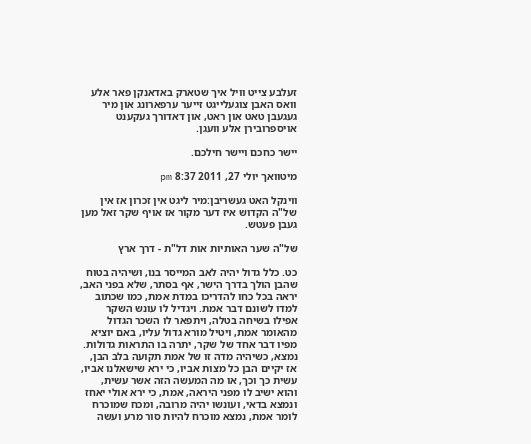זעלבע צייט וויל איך שטארק באדאנקן פאר אלע וואס האבן צוגעלייגט זייער ערפארונג און מיר געגעבן טאט און ראט, און דאדורך געקענט אויספרובירן אלע וועגן.

יישר כחכם ויישר חילכם.

מיטוואך יולי 27, 2011 8:37 pm

ווינקל האט געשריבן:מיר ליגט אין זכרון אז אין של"ה הקדוש איז דער מקור אז אויף שקר זאל מען געבן פעטש.

של"ה שער האותיות אות דל"ת - דרך ארץ

כט. כלל גדול יהיה לאב המייסר בנו, ושיהיה בטוח שהבן הולך בדרך הישר, אף בסתר, שלא בפני האב, יראה בכל כחו להדריכו במדת אמת, כמו שכתוב למדו לשונם דבר אמת. ויגדיל לו עונש השקר אפילו בשיחה בטלה, ויתפאר לו השכר הגדול מהאומר אמת, ויטיל מורא גדול עליו, באם יוציא מפיו דבר אחד של שקר, יתרה בו התראות גדולות. נמצא, כשיהיה מדה זו של אמת תקועה בלב הבן, אז יקיים הבן כל מצות אביו, כי ירא שישאלנו אביו, עשית כך וכך, או מה המעשה הזה אשר עשית, והוא ישיב לו מפני היראה, אמת, כי ירא אולי יאחז ונמצא בדאי, ועונשו יהיה מרובה, ומכח שמוכרח לומר אמת, נמצא מוכרח להיות סור מרע ועשה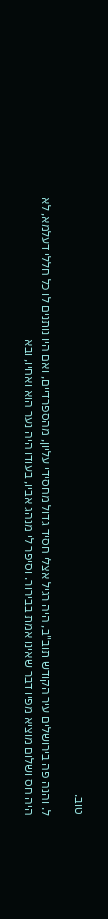טוב.

ל. והנה פה בירושלים עיר הקודש תוב"ב, היה רגיל אצלי חסיד גדול מחסידי עליון, מהספרדיים, ואם היו נותנים לו כל חללי דעלמא, לא היה חס ושלום מוציא מפיו דבר שאינו אמת בבירור. וסיפר לי מנהג אביו, בעודו היה נער הוא ואחיו, ובא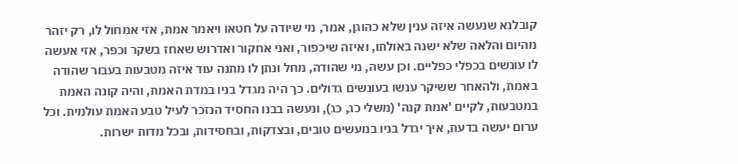קובלנא שנעשה איזה ענין שלא כהוגן, אמר, מי שיודה על חטאו ויאמר אמת, אזי אמחול לו, רק יזהר מהיום והלאה שלא ישנה באולתו, ואיזה שיכפור, ואני אחקור ואדרוש שאחז בשקר וכפר, אזי אעשה לו עונשים בכפלי כפליים. וכן עשה, מי שהודה, מחל ונתן לו מתנה עוד איזה מטבעות בעבור שהודה באמת, ולהאחר ששיקר ענשו בעונשים גדולים. כך היה מגדל בניו במדת האמת, והיה קונה האמת במטבעות, לקיים 'אמת קנה' (משלי כג, כג), ונעשה בבנו החסיד הנזכר לעיל טבע האמת עולמית. וכל ערום יעשה בדעת, איך יגדל בניו במעשים טובים, ובצדקות, ובחסידות, ובכל מדות ישרות.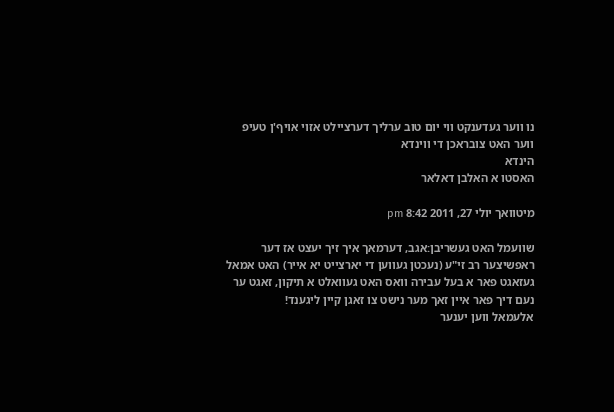נו ווער געדענקט ווי יום טוב ערליך דערציילט אזוי אויף'ן טעיפ
ווער האט צובראכן די ווינדא
הינדא
האסטו א האלבן דאלאר

מיטוואך יולי 27, 2011 8:42 pm

שוועמל האט געשריבן:אגב, דערמאך איך זיך יעצט אז דער ראפשיצער רב זי"ע (נעכטן געווען די יארצייט יא אייר) האט אמאל געזאגט פאר א בעל עבירה וואס האט געוואלט א תיקון, זאגט ער נעם דיך פאר איין זאך מער נישט צו זאגן קיין ליגענד!
אלעמאל ווען יענער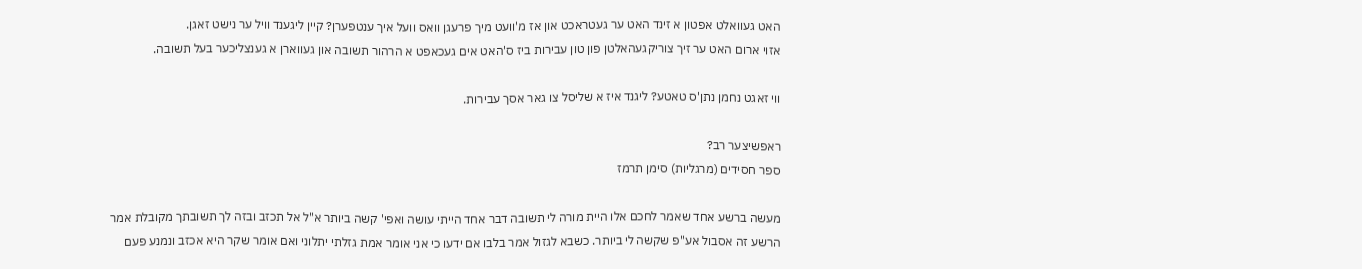האט געוואלט אפטון א זינד האט ער געטראכט און אז מ'וועט מיך פרעגן וואס וועל איך ענטפערן? קיין ליגענד וויל ער נישט זאגן.
אזוי ארום האט ער זיך צוריקגעהאלטן פון טון עבירות ביז ס'האט אים געכאפט א הרהור תשובה און געווארן א גענצליכער בעל תשובה.

ווי זאגט נחמן נתן'ס טאטע? ליגנד איז א שליסל צו גאר אסך עבירות.

ראפשיצער רב?
ספר חסידים (מרגליות) סימן תרמז

מעשה ברשע אחד שאמר לחכם אלו היית מורה לי תשובה דבר אחד הייתי עושה ואפי' קשה ביותר א"ל אל תכזב ובזה לך תשובתך מקובלת אמר הרשע זה אסבול אע"פ שקשה לי ביותר. כשבא לגזול אמר בלבו אם ידעו כי אני אומר אמת גזלתי יתלוני ואם אומר שקר היא אכזב ונמנע פעם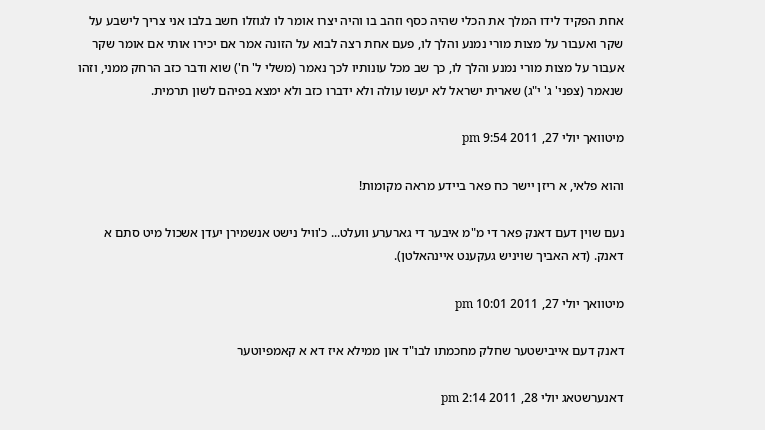אחת הפקיד לידו המלך את הכלי שהיה כסף וזהב בו והיה יצרו אומר לו לגוזלו חשב בלבו אני צריך לישבע על שקר ואעבור על מצות מורי נמנע והלך לו, פעם אחת רצה לבוא על הזונה אמר אם יכירו אותי אם אומר שקר אעבור על מצות מורי נמנע והלך לו, כך שב מכל עונותיו לכך נאמר (משלי ל' ח') שוא ודבר כזב הרחק ממני, וזהו שנאמר (צפני' ג' י"ג) שארית ישראל לא יעשו עולה ולא ידברו כזב ולא ימצא בפיהם לשון תרמית.

מיטוואך יולי 27, 2011 9:54 pm

והוא פלאי, א ריזן יישר כח פאר ביידע מראה מקומות!

נעם שוין דעם דאנק פאר די מ"מ איבער די גארערע וועלט... כ'וויל נישט אנשמירן יעדן אשכול מיט סתם א דאנק. (דא האביך שויניש געקענט איינהאלטן).

מיטוואך יולי 27, 2011 10:01 pm

דאנק דעם אייבישטער שחלק מחכמתו לבו"ד און ממילא איז דא א קאמפיוטער

דאנערשטאג יולי 28, 2011 2:14 pm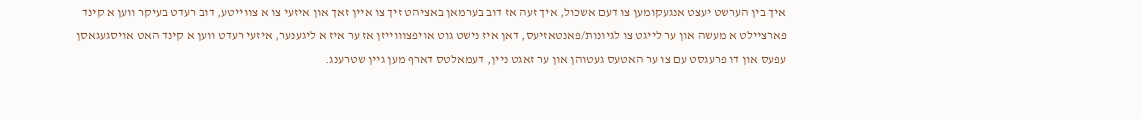איך בין הערשט יעצט אנגעקומען צו דעם אשכול, איך זעה אז דוב בערמאן באציהט זיך צו איין זאך און איזעי צו א צווייטע, דוב רעדט בעיקר ווען א קינד פארציילט א מעשה און ער לייגט צו לגיונות/פאנטאזיעס, דאן איז נישט גוט אויפצוווייזן אז ער איז א ליגענער, איזעי רעדט ווען א קינד האט אויסגעגאסן עפעס און דו פרעגסט עם צו ער האטעס געטוהן און ער זאגט ניין, דעמאלטס דארף מען גיין שטרענג.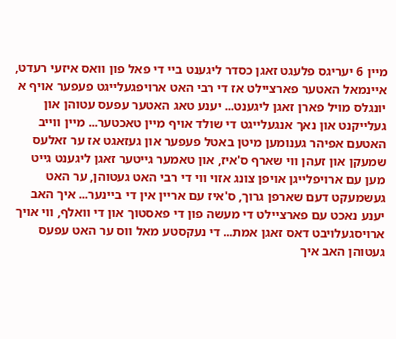מיין 6 יעריגס פלעגט זאגן כסדר ליגענט ביי די פאל פון וואס איזעי רעדט, איינמאל האטער פארציילט אז די רבי האט ארויפגעלייגט פעפער אויף א יונגלס מויל פארן זאגן ליגענט... יענע טאג האטער עפעס עטוהן און געלייקנט און נאך אנגעלייגט די שולד אויף מיין טאכטער... מיין ווייב האטעם אפיהר גענומען מיטן באטל פעפער און געזאגט אז ער זאלעס שמעקן און זעהן ווי שארף ס'איז, און טאמער גייטער זאגן ליגענט גייט מען עם ארויפלייגן אויפן צונג אזוי ווי די רבי האט געטוהן, ער האט געשמעקט דעם שארפן גרוך, ס'איז עם אריין אין די ביינער... איך האב יענע נאכט עם פארציילט די מעשה פון די פאסטוך און די וואלף, ווי אויך ארויסגעלויבט דאס זאגן אמת... די נעקסטע מאל ווס ער האט עפעס געטוהן האב איך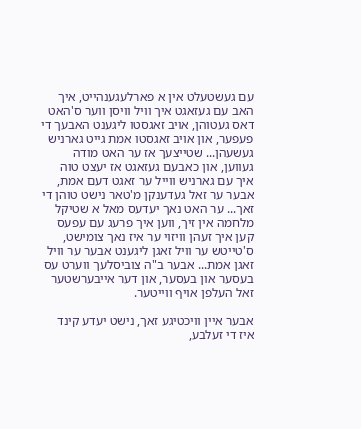עם געשטעלט אין א פארלעגענהייט, איך האב עם געזאגט איך וויל וויסן ווער ס'האט דאס געטוהן, אויב זאגסטו ליגענט האבעך די פעפער, און אויב זאגסטו אמת גייט גארניש געשעהן... שטייצעך אז ער האט מודה געווען, און כאבעם געזאגט אז יעצט טוה איך עם גארניש ווייל ער זאגט דעם אמת, אבער ער זאל געדענקן מ'טאר נישט טוהן די זאך... ער האט נאך יעדעס מאל א שטיקל מלחמה אין זיך, ווען איך פרעג עם עפעס קען איך זעהן וויזוי ער איז נאך צומישט, ס'טייטש ער וויל זאגן ליגענט אבער ער וויל זאגן אמת... אבער ב"ה צוביסלעך ווערט עס בעסער און בעסער, און דער אייבערשטער זאל העלפן אויף ווייטער.

אבער איין וויכטיגע זאך, נישט יעדע קינד איז די זעלבע,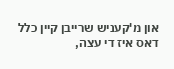און מ'קעניש שרייבן קיין כלל דאס איז די עצה,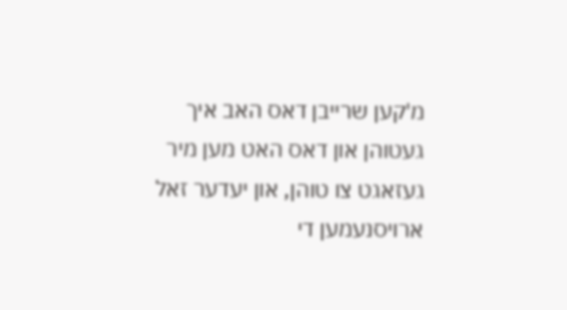מ'קען שרייבן דאס האב איך געטוהן און דאס האט מען מיר געזאגט צו טוהן, און יעדער זאל ארויסנעמען די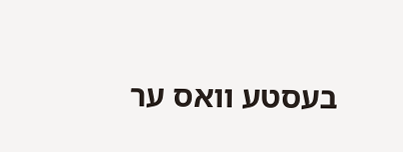בעסטע וואס ער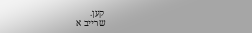קען.
שרייב א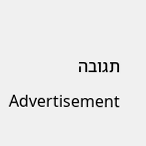תגובה

Advertisement